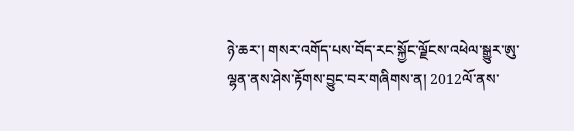ཉེ་ཆར་། གསར་འགོད་པས་བོད་རང་སྐྱོང་ལྗོངས་འཕེལ་སྒྱུར་ཨུ་ལྷན་ནས་ཤེས་རྟོགས་བྱུང་བར་གཞིགས་ན། 2012ལོ་ནས་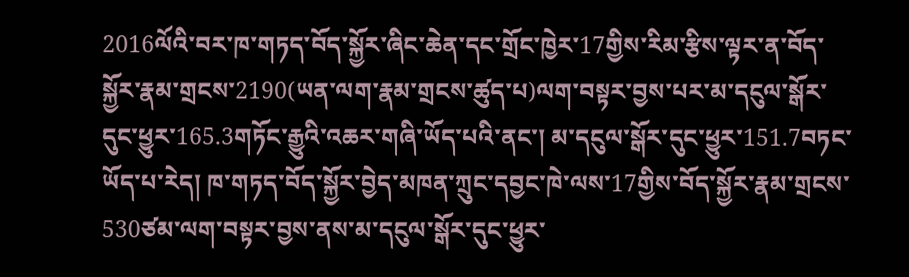2016ལོའི་བར་ཁ་གཏད་བོད་སྐྱོར་ཞིང་ཆེན་དང་གྲོང་ཁྱེར་17གྱིས་རིམ་རྩིས་ལྟར་ན་བོད་སྐྱོར་རྣམ་གྲངས་2190(ཡན་ལག་རྣམ་གྲངས་ཚུད་པ)ལག་བསྟར་བྱས་པར་མ་དངུལ་སྒོར་དུང་ཕྱུར་165.3གཏོང་རྒྱུའི་འཆར་གཞི་ཡོད་པའི་ནང་། མ་དངུལ་སྒོར་དུང་ཕྱུར་151.7བཏང་ཡོད་པ་རེད། ཁ་གཏད་བོད་སྐྱོར་བྱེད་མཁན་ཀྲུང་དབྱང་ཁེ་ལས་17གྱིས་བོད་སྐྱོར་རྣམ་གྲངས་530ཙམ་ལག་བསྟར་བྱས་ནས་མ་དངུལ་སྒོར་དུང་ཕྱུར་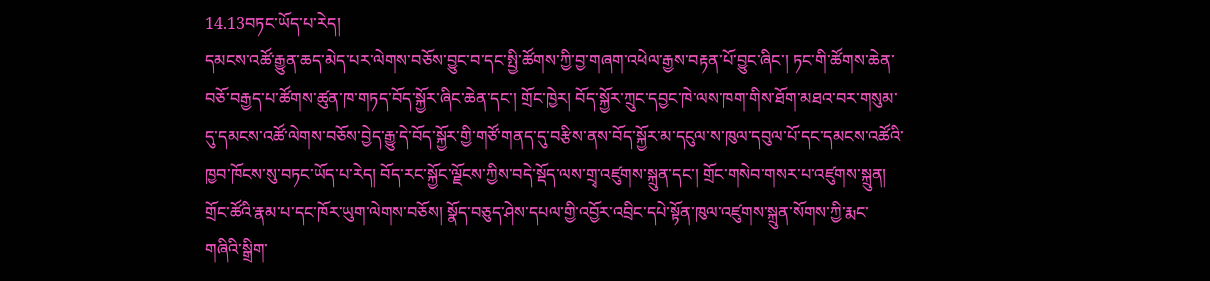14.13བཏང་ཡོད་པ་རེད།
དམངས་འཚོ་རྒྱུན་ཆད་མེད་པར་ལེགས་བཅོས་བྱུང་བ་དང་སྤྱི་ཚོགས་ཀྱི་བྱ་གཞག་འཕེལ་རྒྱས་བརྟན་པོ་བྱུང་ཞིང་། ཏང་གི་ཚོགས་ཆེན་བཅོ་བརྒྱད་པ་ཚོགས་ཚུན་ཁ་གཏད་བོད་སྐྱོར་ཞིང་ཆེན་དང་། གྲོང་ཁྱེར། བོད་སྐྱོར་ཀྲུང་དབྱང་ཁེ་ལས་ཁག་གིས་ཐོག་མཐའ་བར་གསུམ་དུ་དམངས་འཚོ་ལེགས་བཅོས་བྱེད་རྒྱུ་དེ་བོད་སྐྱོར་གྱི་གཙོ་གནད་དུ་བརྩིས་ནས་བོད་སྐྱོར་མ་དངུལ་ས་ཁུལ་དབུལ་པོ་དང་དམངས་འཚོའི་ཁྱབ་ཁོངས་སུ་བཏང་ཡོད་པ་རེད། བོད་རང་སྐྱོང་ལྗོངས་ཀྱིས་བདེ་སྡོད་ལས་གྲྭ་འཛུགས་སྐྲུན་དང་། གྲོང་གསེབ་གསར་པ་འཛུགས་སྐྲུན། གྲོང་ཚོའི་རྣམ་པ་དང་ཁོར་ཡུག་ལེགས་བཅོས། སྣོད་བཅུད་ཤེས་དཔལ་གྱི་འབྱོར་འབྲིང་དཔེ་སྟོན་ཁུལ་འཛུགས་སྐྲུན་སོགས་ཀྱི་རྨང་གཞིའི་སྒྲིག་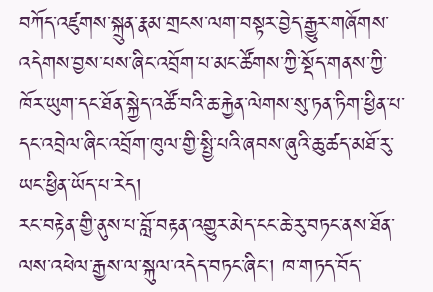བཀོད་འཛུགས་སྐྲུན་རྣམ་གྲངས་ལག་བསྟར་བྱེད་རྒྱུར་གཞོགས་འདེགས་བྱས་པས་ཞིང་འབྲོག་པ་མང་ཚོགས་ཀྱི་སྡོད་གནས་ཀྱི་ཁོར་ཡུག་དང་ཐོན་སྐྱེད་འཚོ་བའི་ཆ་རྐྱེན་ལེགས་སུ་ཏན་ཏིག་ཕྱིན་པ་དང་འབྲེལ་ཞིང་འབྲོག་ཁུལ་གྱི་སྤྱི་པའི་ཞབས་ཞུའི་ཆུ་ཚད་མཐོ་རུ་ཡང་ཕྱིན་ཡོད་པ་རེད།
རང་བརྟེན་གྱི་ནུས་པ་བློ་བརྟན་འགྱུར་མེད་ངང་ཆེ་རུ་བཏང་ནས་ཐོན་ལས་འཕེལ་རྒྱས་ལ་སྐུལ་འདེད་བཏང་ཞིང་། ཁ་གཏད་བོད་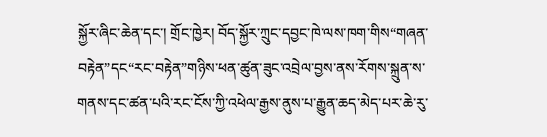སྐྱོར་ཞིང་ཆེན་དང་། གྲོང་ཁྱེར། བོད་སྐྱོར་ཀྲུང་དབྱང་ཁེ་ལས་ཁག་གིས“གཞན་བརྟེན”དང“རང་བརྟེན”གཉིས་ཕན་ཚུན་ཟུང་འབྲེལ་བྱས་ནས་རོགས་སྐྲུན་ས་གནས་དང་ཚན་པའི་རང་ངོས་ཀྱི་འཕེལ་རྒྱས་ནུས་པ་རྒྱུན་ཆད་མེད་པར་ཆེ་རུ་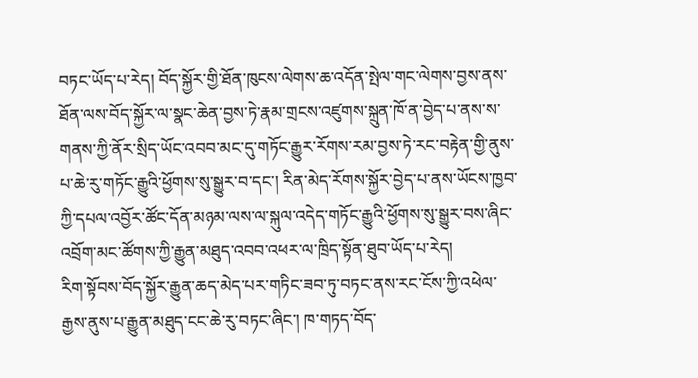བཏང་ཡོད་པ་རེད། བོད་སྐྱོར་གྱི་ཐོན་ཁུངས་ལེགས་ཆ་འདོན་སྤེལ་གང་ལེགས་བྱས་ནས་ཐོན་ལས་བོད་སྐྱོར་ལ་སྣང་ཆེན་བྱས་ཏེ་རྣམ་གྲངས་འཛུགས་སྐྲུན་ཁོ་ན་བྱེད་པ་ནས་ས་གནས་ཀྱི་ནོར་སྲིད་ཡོང་འབབ་མང་དུ་གཏོང་རྒྱུར་རོགས་རམ་བྱས་ཏེ་རང་བརྟེན་གྱི་ནུས་པ་ཆེ་རུ་གཏོང་རྒྱུའི་ཕྱོགས་སུ་སྒྱུར་བ་དང་། རིན་མེད་རོགས་སྐྱོར་བྱེད་པ་ནས་ཡོངས་ཁྱབ་ཀྱི་དཔལ་འབྱོར་ཚོང་དོན་མཉམ་ལས་ལ་སྐུལ་འདེད་གཏོང་རྒྱུའི་ཕྱོགས་སུ་སྒྱུར་བས་ཞིང་འབྲོག་མང་ཚོགས་ཀྱི་རྒྱུན་མཐུད་འབབ་འཕར་ལ་ཁྲིད་སྟོན་ཐུབ་ཡོད་པ་རེད།
རིག་སྟོབས་བོད་སྐྱོར་རྒྱུན་ཆད་མེད་པར་གཏིང་ཟབ་ཏུ་བཏང་ནས་རང་ངོས་ཀྱི་འཕེལ་རྒྱས་ནུས་པ་རྒྱུན་མཐུད་ངང་ཆེ་རུ་བཏང་ཞིང་། ཁ་གཏད་བོད་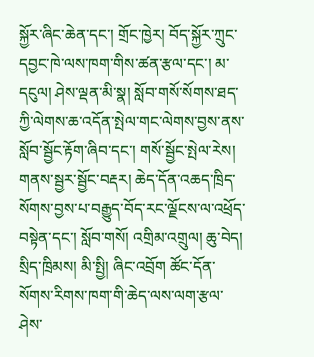སྐྱོར་ཞིང་ཆེན་དང་། གྲོང་ཁྱེར། བོད་སྐྱོར་ཀྲུང་དབྱང་ཁེ་ལས་ཁག་གིས་ཚན་རྩལ་དང་། མ་དངུལ། ཤེས་ལྡན་མི་སྣ། སློབ་གསོ་སོགས་ཐད་ཀྱི་ལེགས་ཆ་འདོན་སྤེལ་གང་ལེགས་བྱས་ནས་སློབ་སྦྱོང་རྟོག་ཞིབ་དང་། གསོ་སྦྱོང་སྤེལ་རེས། གནས་སྦྱར་སྦྱོང་བརྡར། ཆེད་དོན་འཆད་ཁྲིད་སོགས་བྱས་པ་བརྒྱུད་བོད་རང་ལྗོངས་ལ་འཕྲོད་བསྟེན་དང་། སློབ་གསོ། འགྲིམ་འགྲུལ། ཆུ་བེད། སྲིད་ཁྲིམས། མི་སྤྱི། ཞིང་འབྲོག ཚོང་དོན་སོགས་རིགས་ཁག་གི་ཆེད་ལས་ལག་རྩལ་ཤེས་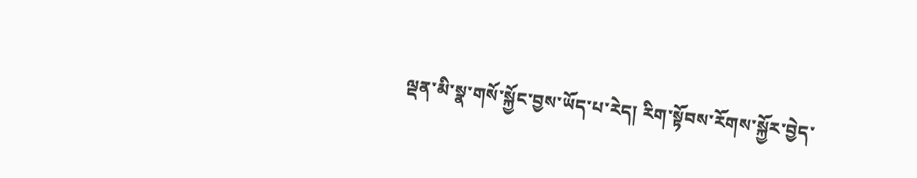ལྡན་མི་སྣ་གསོ་སྐྱོང་བྱས་ཡོད་པ་རེད། རིག་སྟོབས་རོགས་སྐྱོར་བྱེད་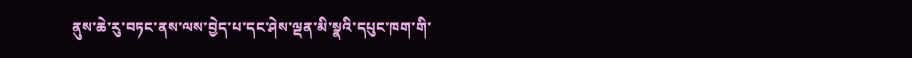ནུས་ཆེ་རུ་བཏང་ནས་ལས་བྱེད་པ་དང་ཤེས་ལྡན་མི་སྣའི་དཔུང་ཁག་གི་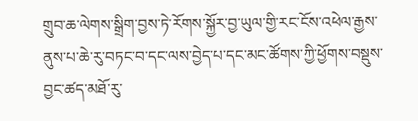གྲུབ་ཆ་ལེགས་སྒྲིག་བྱས་ཏེ་རོགས་སྐྱོར་བྱ་ཡུལ་གྱི་རང་ངོས་འཕེལ་རྒྱས་ནུས་པ་ཆེ་རུ་བཏང་བ་དང་ལས་བྱེད་པ་དང་མང་ཚོགས་ཀྱི་ཕྱོགས་བསྡུས་བྱང་ཚད་མཐོ་རུ་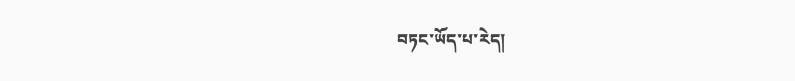བཏང་ཡོད་པ་རེད།